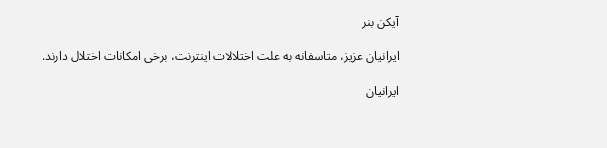آیکن بنر

ایرانیان عزیز، متاسفانه به علت اختلالات اینترنت، برخی امکانات اختلال دارند.

ایرانیان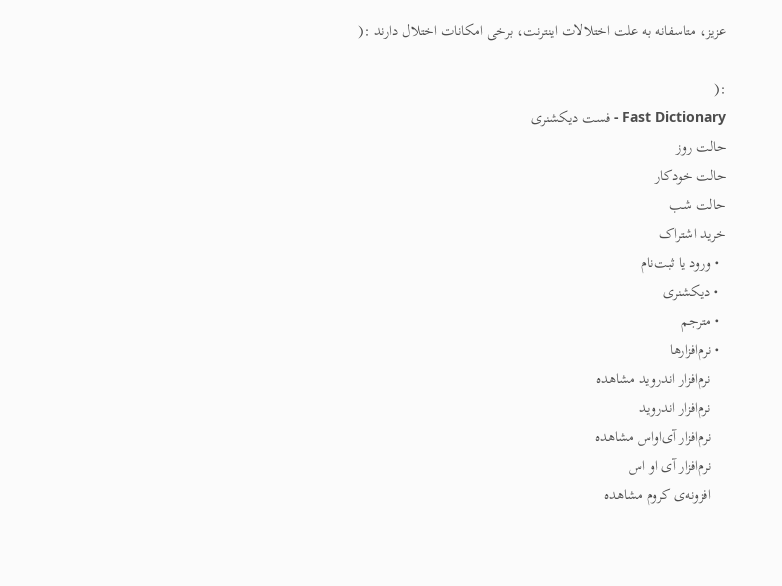عزیز، متاسفانه به علت اختلالات اینترنت، برخی امکانات اختلال دارند :(

:(
Fast Dictionary - فست دیکشنری
حالت روز
حالت خودکار
حالت شب
خرید اشتراک
  • ورود یا ثبت‌نام
  • دیکشنری
  • مترجم
  • نرم‌افزار‌ها
    نرم‌افزار اندروید مشاهده
    نرم‌افزار اندروید
    نرم‌افزار آی‌او‌اس مشاهده
    نرم‌افزار آی او اس
    افزونه‌ی کروم مشاهده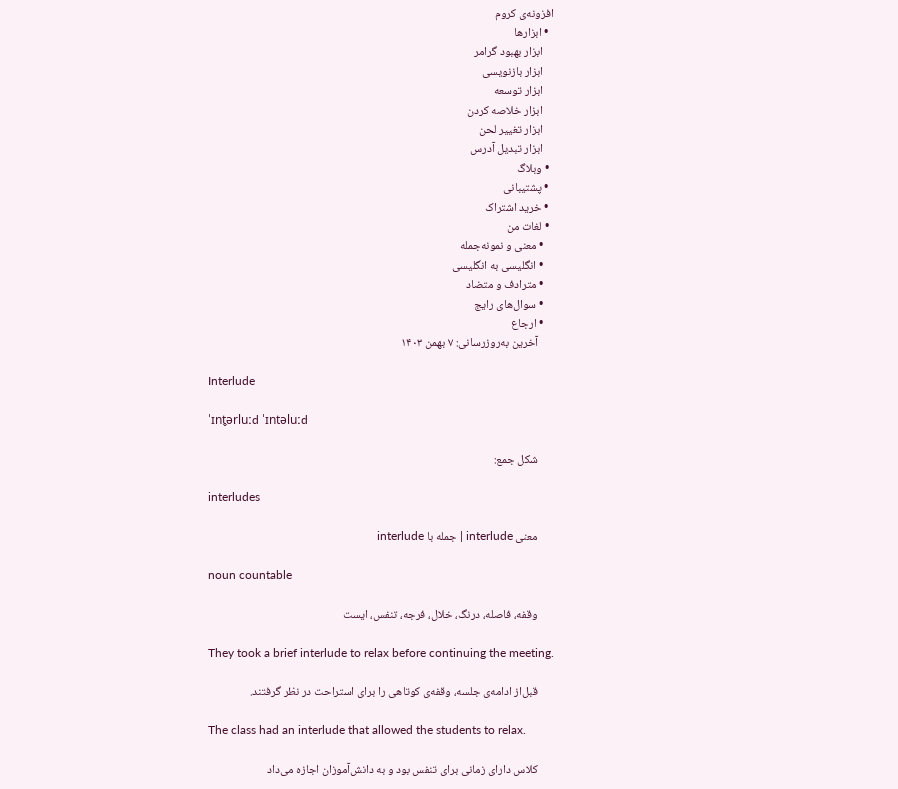افزونه‌ی کروم
  • ابزارها
    ابزار بهبود گرامر
    ابزار بازنویسی
    ابزار توسعه
    ابزار خلاصه کردن
    ابزار تغییر لحن
    ابزار تبدیل آدرس
  • وبلاگ
  • پشتیبانی
  • خرید اشتراک
  • لغات من
    • معنی و نمونه‌جمله
    • انگلیسی به انگلیسی
    • مترادف و متضاد
    • سوال‌های رایج
    • ارجاع
      آخرین به‌روزرسانی: ۷ بهمن ۱۴۰۳

      Interlude

      ˈɪnt̬ərluːd ˈɪntəluːd

      شکل جمع:

      interludes

      معنی interlude | جمله با interlude

      noun countable

      وقفه، فاصله، درنگ، خلال، فرجه، تنفس، ایست

      They took a brief interlude to relax before continuing the meeting.

      قبل‌از ادامه‌ی جلسه، وقفه‌ی کوتاهی را برای استراحت در نظر گرفتند.

      The class had an interlude that allowed the students to relax.

      کلاس دارای زمانی برای تنفس بود و به دانش‌آموزان اجازه می‌داد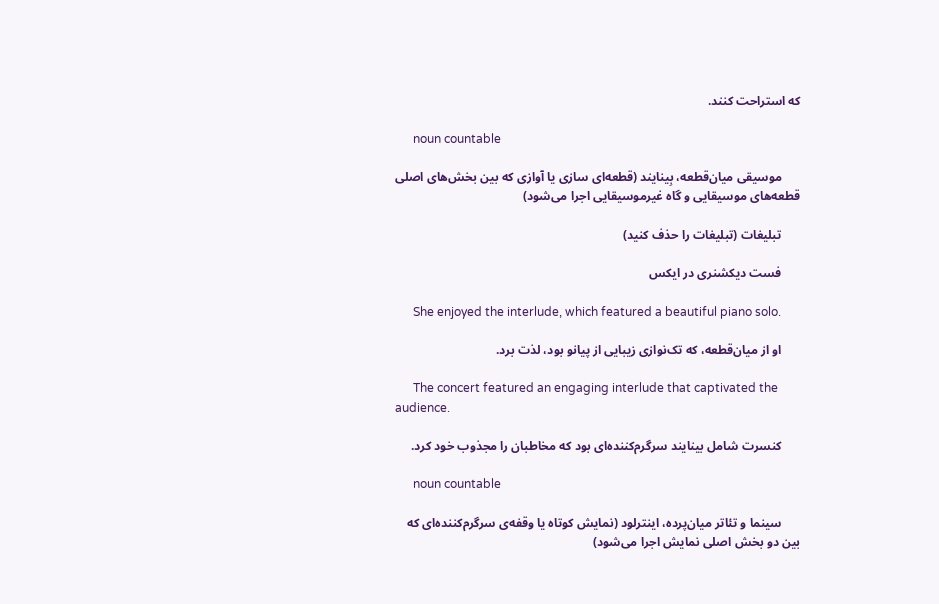که استراحت کنند.

      noun countable

      موسیقی میان‌قطعه، بِینایند (قطعه‌ای سازی یا آوازی که بین بخش‌های اصلی قطعه‌های موسیقایی و گاه غیرموسیقایی اجرا می‌شود)

      تبلیغات (تبلیغات را حذف کنید)

      فست دیکشنری در ایکس

      She enjoyed the interlude, which featured a beautiful piano solo.

      او از میان‌قطعه، که تک‌نوازی زیبایی از پیانو بود، لذت برد.

      The concert featured an engaging interlude that captivated the audience.

      کنسرت شامل بینایند سرگرم‌کننده‌ای بود که مخاطبان را مجذوب خود کرد.

      noun countable

      سینما و تئاتر میان‌پرده، اینترلود (نمایش کوتاه یا وقفه‌ی سرگرم‌کننده‌ای که بین دو بخش اصلی نمایش اجرا می‌شود)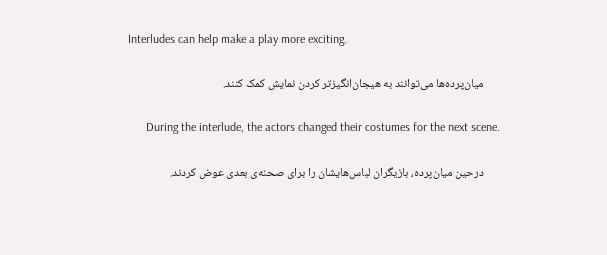Interludes can help make a play more exciting.

      میان‌پرده‌ها می‌توانند به هیجان‌انگیزتر کردن نمایش کمک کنند.

      During the interlude, the actors changed their costumes for the next scene.

      درحین میان‌پرده، بازیگران لباس‌هایشان را برای صحنه‌ی بعدی عوض کردند.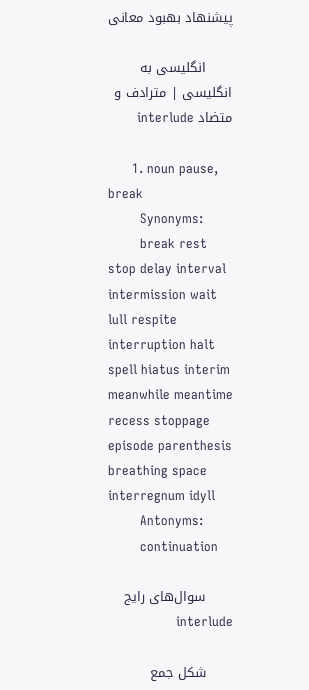پیشنهاد بهبود معانی

      انگلیسی به انگلیسی | مترادف و متضاد interlude

      1. noun pause, break
        Synonyms:
        break rest stop delay interval intermission wait lull respite interruption halt spell hiatus interim meanwhile meantime recess stoppage episode parenthesis breathing space interregnum idyll
        Antonyms:
        continuation

      سوال‌های رایج interlude

      شکل جمع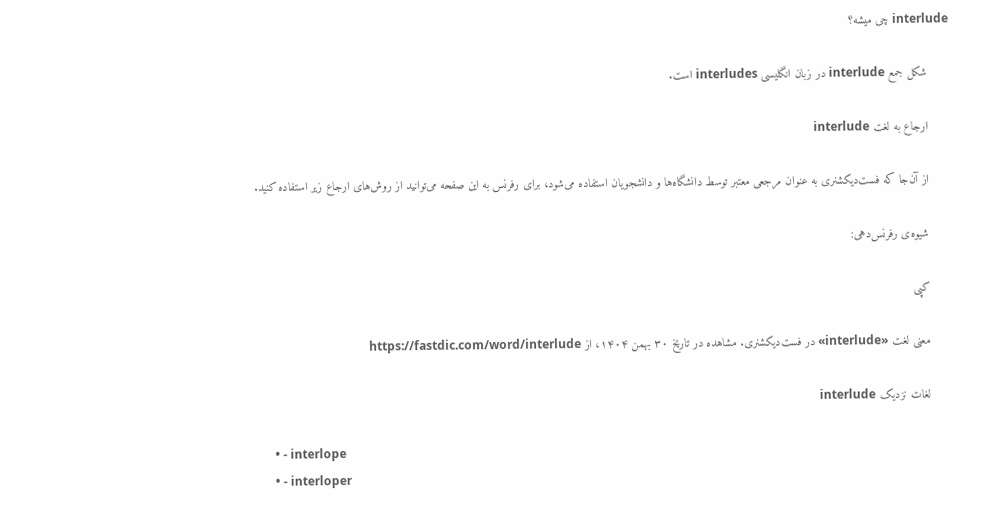interlude چی میشه؟

      شکل جمع interlude در زبان انگلیسی interludes است.

      ارجاع به لغت interlude

      از آن‌جا که فست‌دیکشنری به عنوان مرجعی معتبر توسط دانشگاه‌ها و دانشجویان استفاده می‌شود، برای رفرنس به این صفحه می‌توانید از روش‌های ارجاع زیر استفاده کنید.

      شیوه‌ی رفرنس‌دهی:

      کپی

      معنی لغت «interlude» در فست‌دیکشنری. مشاهده در تاریخ ۳۰ بهمن ۱۴۰۴، از https://fastdic.com/word/interlude

      لغات نزدیک interlude

      • - interlope
      • - interloper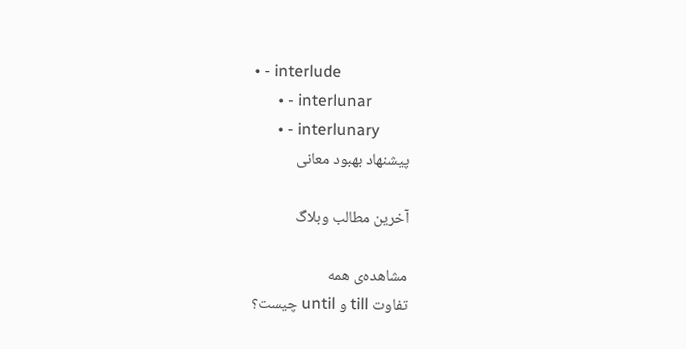• - interlude
      • - interlunar
      • - interlunary
      پیشنهاد بهبود معانی

      آخرین مطالب وبلاگ

      مشاهده‌ی همه
      تفاوت till و until چیست؟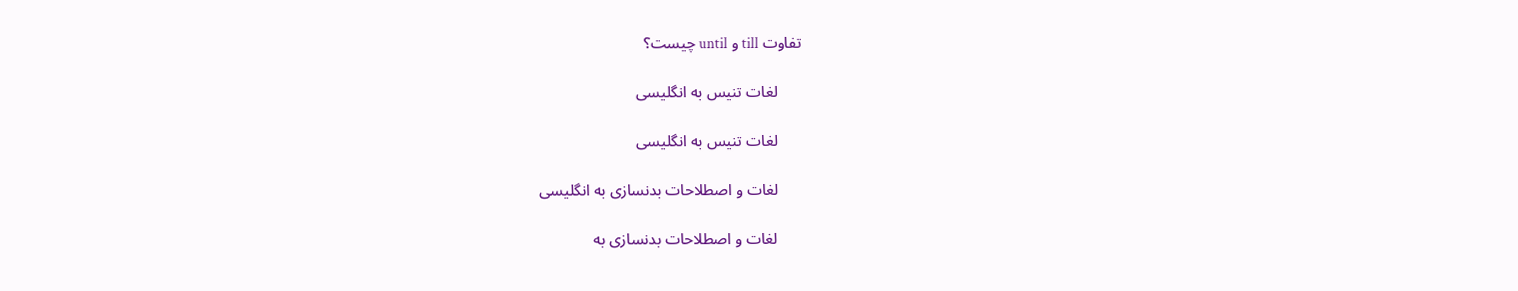تفاوت till و until چیست؟

      لغات تنیس به انگلیسی

      لغات تنیس به انگلیسی

      لغات و اصطلاحات بدنسازی به انگلیسی

      لغات و اصطلاحات بدنسازی به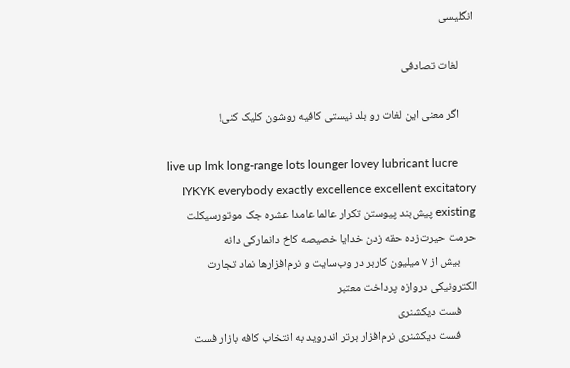انگلیسی

      لغات تصادفی

      اگر معنی این لغات رو بلد نیستی کافیه روشون کلیک کنی!

      live up lmk long-range lots lounger lovey lubricant lucre IYKYK everybody exactly excellence excellent excitatory existing پیش‌بند پیوستن تکرار عالما عامدا عشره جک موتورسیکلت حرمت حیرت‌زده حقه زدن خدایا خصیصه کاخ دانمارکی دانه
      بیش از ۷ میلیون کاربر در وب‌سایت و نرم‌افزارها نماد تجارت الکترونیکی دروازه پرداخت معتبر
      فست دیکشنری
      فست دیکشنری نرم‌افزار برتر اندروید به انتخاب کافه بازار فست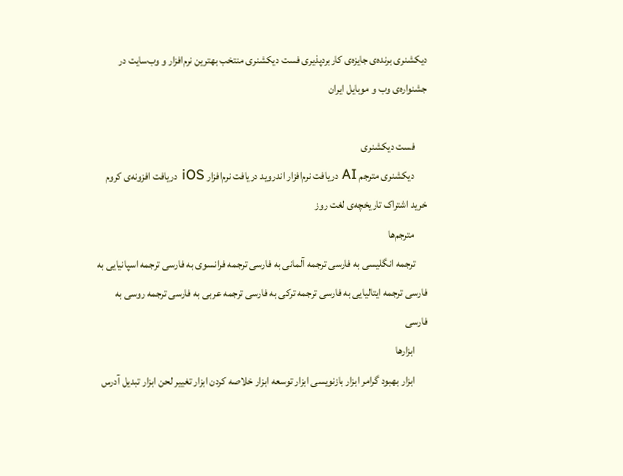دیکشنری برنده‌ی جایزه‌ی کاربرد‌پذیری فست دیکشنری منتخب بهترین نرم‌افزار و وب‌سایت در جشنواره‌ی وب و موبایل ایران

      فست دیکشنری
      دیکشنری مترجم AI دریافت نرم‌افزار اندروید دریافت نرم‌افزار iOS دریافت افزونه‌ی کروم خرید اشتراک تاریخچه‌ی لغت روز
      مترجم‌ها
      ترجمه انگلیسی به فارسی ترجمه آلمانی به فارسی ترجمه فرانسوی به فارسی ترجمه اسپانیایی به فارسی ترجمه ایتالیایی به فارسی ترجمه ترکی به فارسی ترجمه عربی به فارسی ترجمه روسی به فارسی
      ابزارها
      ابزار بهبود گرامر ابزار بازنویسی ابزار توسعه ابزار خلاصه کردن ابزار تغییر لحن ابزار تبدیل آدرس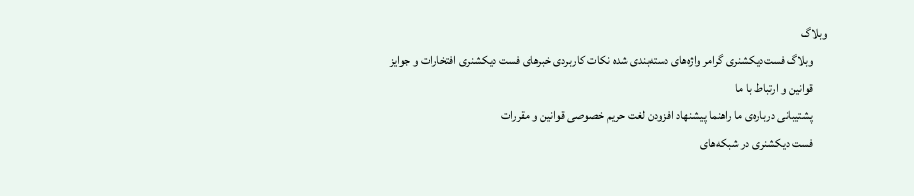وبلاگ
      وبلاگ فست‌دیکشنری گرامر واژه‌های دسته‌بندی شده نکات کاربردی خبرهای فست دیکشنری افتخارات و جوایز
      قوانین و ارتباط با ما
      پشتیبانی درباره‌ی ما راهنما پیشنهاد افزودن لغت حریم خصوصی قوانین و مقررات
      فست دیکشنری در شبکه‌های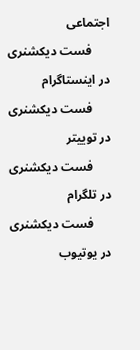اجتماعی
      فست دیکشنری در اینستاگرام
      فست دیکشنری در توییتر
      فست دیکشنری در تلگرام
      فست دیکشنری در یوتیوب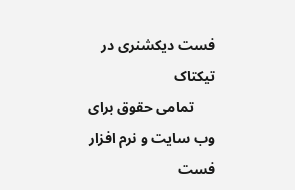فست دیکشنری در تیکتاک
      تمامی حقوق برای وب سایت و نرم افزار فست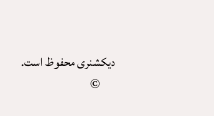دیکشنری محفوظ است.
      ©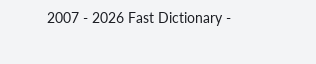2007 - 2026 Fast Dictionary -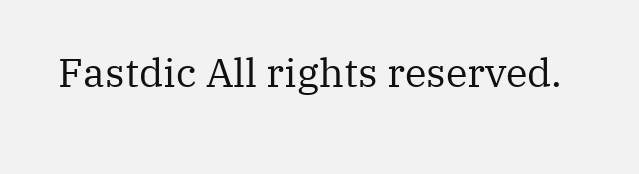Fastdic All rights reserved.